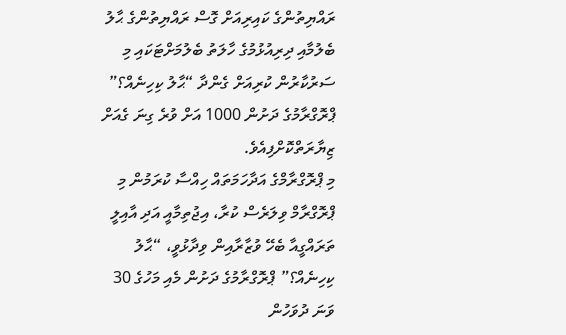ރައްޔިތުންގެ ކައިރިއަށް ގޮސް ރައްޔިތުންގެ ޙާލު ބެލުމާއި ދިރިއުޅުމުގެ ހާލަތު ބެލުމަށްޓަކައި މި ސަރުކާރުން ކުރިއަށް ގެންދާ “ޙާލު ކިހިނެއް؟” ޕްރޮގްރާމުގެ ދަށުން 1000 އަށް ވުރެ ގިނަ ގެއަށް ޒިޔާރަތްކޮށްފިއެވެ.
މި ޕްރޮގްރާމްގެ އަދާހަމަތައް ހިއްސާ ކުރަމުން މި ޕްރޮގްރާމް ވިލަރެސް ކުރާ، އިޖުތިމާއީ އަދި އާއިލީ ތަރައްގީއާ ބެހޭ ވުޒާރާއިން ވިދާޅުވީ، “ޙާލު ކިހިނެއް؟” ޕްރޮގްރާމުގެ ދަށުން މެއި މަހުގެ 30 ވަނަ ދުވަހުން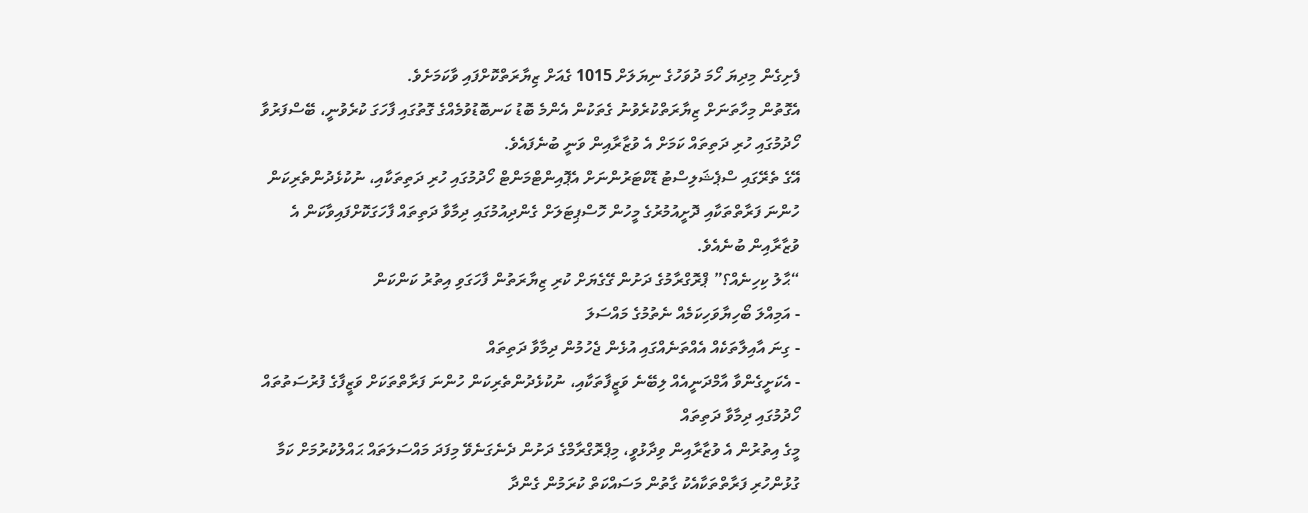ފެށިގެން މިދިޔަ ހޯމަ ދުވަހުގެ ނިޔަލަށް 1015 ގެއަށް ޒިޔާރަތްކޮށްފައި ވާކަމަށެވެ.
އެގޮތުން މިހާތަނަށް ޒިޔާރަތްކުރެވުނު ގެތަކުން އެންމެ ބޮޑު ކަނބޮޑުވުމެއްގެ ގޮތުގައި ފާހަގަ ކުރެވުނީ، ބޭސްފަރުވާ ހޯދުމުގައި ހުރި ދަތިތައް ކަމަށް އެ ވުޒާރާއިން ވަނީ ބުނެފައެވެ.
އޭގެ ތެރޭގައި ސްޕެޝަލިސްޓު ޑޮކްޓަރުންނަށް އެޕޮއިންޓްމަންޓް ހޯދުމުގައި ހުރި ދަތިތަކާއި، ނުކުޅެދުންތެރިކަން ހުންނަ ފަރާތްތަކާއި ދޮށީއުމުރުގެ މީހުން ހޮސްޕިޓަލަށް ގެންދިއުމުގައި ދިމާވާ ދަތިތައް ފާހަގަކޮށްފައިވާކަން އެ ވުޒާރާއިން ބުނެއެވެ.
“ޙާލު ކިހިނެއް؟” ޕްރޮގްރާމުގެ ދަށުން ގޭގެޔަށް ކުރި ޒިޔާރަތުން ފާހަގަވި އިތުރު ކަންކަން
- އަމިއްލަ ބޯހިޔާވަހިކަމެއް ނެތުމުގެ މައްސަލަ
- ގިނަ އާއިލާތަކެއް އެއްތަނެއްގައި އުޅެން ޖެހުމުން ދިމާވާ ދަތިތައް
- އެކަށީގެންވާ އާމްދަނީއެއް ލިބޭނެ ވަޒީފާތަކާއި، ނުކުޅެދުންތެރިކަން ހުންނަ ފަރާތްތަކަށް ވަޒީފާގެ ފުރުސަތުތައް ހޯދުމުގައި ދިމާވާ ދަތިތައް
މީގެ އިތުރުން އެ ވުޒާރާއިން ވިދާޅުވީ، މިޕްރޮގްރާމްގެ ދަށުން ދެނެގަނެވޭ މިފަދަ މައްސަލަތައް ޙައްލުކުރުމަށް ކަމާ ގުޅުންހުރި ފަރާތްތަކާއެކު ގާތުން މަސައްކަތް ކުރަމުން ގެންދާ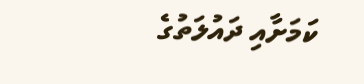ކަމަށާއި ދައުލަތުގެ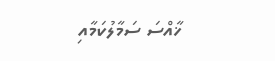ޚާއްސަ ސަމާލުކަމާއި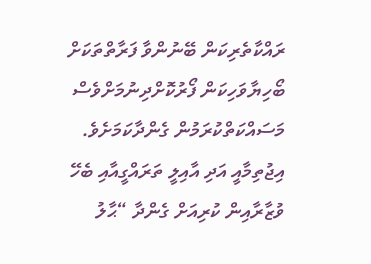ރައްކާތެރިކަން ބޭނުންވާ ފަރާތްތަކަށް ބޯހިޔާވަހިކަން ފޯރުކޮށްދިނުމަށްވެސް މަސައްކަތްކުރަމުން ގެންދާކަމަށެވެ.
އިޖުތިމާއީ އަދި އާއިލީ ތަރައްގީއާއި ބެހޭ ވުޒާރާއިން ކުރިއަށް ގެންދާ “ޙާލު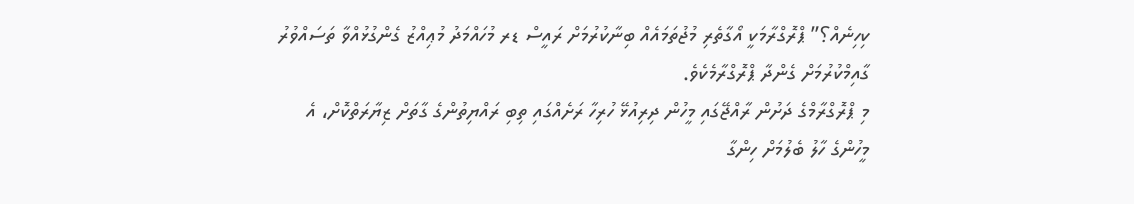ކިހިނެއް؟” ޕްރޮގްރާމަކީ އޯގާތެރި މުޖުތަމައެއް ބިނާކުރުމަށް ރައީސް ޑރ މުހައްމަދު މުޢިއްޒު ގެންގުޅުއްވާ ތަސައްވުރު ގާއިމްކުރުމަށް ގެންދާ ޕްރޮގްރާމެކެވެ.
މި ޕްރޮގްރާމްގެ ދަށުން ރާއްޖޭގައި މީހުން ދިރިއުޅޭ ހުރިހާ ރަށެއްގައި ތިބި ރައްޔިތުންގެ ގާތަށް ޒިޔާރަތްކޮށް، އެ މީހުންގެ ހާލު ބެލުމަށް ހިންގާ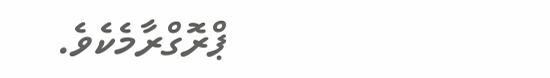ޕްރޮގްރާމެކެވެ.